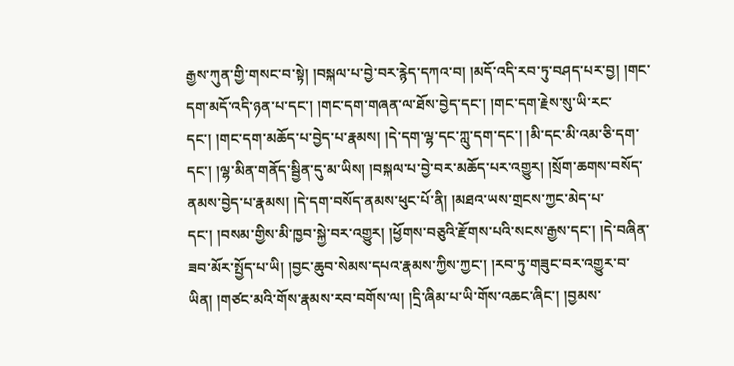རྒྱས་ཀུན་གྱི་གསང་བ་སྟེ། །བསྐལ་པ་བྱེ་བར་རྙེད་དཀའ་བ། །མདོ་འདི་རབ་ཏུ་བཤད་པར་བྱ། །གང་དག་མདོ་འདི་ཉན་པ་དང་། །གང་དག་གཞན་ལ་ཐོས་བྱེད་དང་། །གང་དག་རྗེས་སུ་ཡི་རང་དང་། །གང་དག་མཆོད་པ་བྱེད་པ་རྣམས། །དེ་དག་ལྷ་དང་ཀླུ་དག་དང་། །མི་དང་མི་འམ་ཅི་དག་དང་། །ལྷ་མིན་གནོད་སྦྱིན་དུ་མ་ཡིས། །བསྐལ་པ་བྱེ་བར་མཆོད་པར་འགྱུར། །སྲོག་ཆགས་བསོད་ནམས་བྱེད་པ་རྣམས། །དེ་དག་བསོད་ནམས་ཕུང་པོ་ནི། །མཐའ་ཡས་གྲངས་ཀྱང་མེད་པ་དང་། །བསམ་གྱིས་མི་ཁྱབ་སྐྱེ་བར་འགྱུར། །ཕྱོགས་བཅུའི་རྫོགས་པའི་སངས་རྒྱས་དང་། །དེ་བཞིན་ཟབ་མོར་སྤྱོད་པ་ཡི། །བྱང་ཆུབ་སེམས་དཔའ་རྣམས་ཀྱིས་ཀྱང་། །རབ་ཏུ་གཟུང་བར་འགྱུར་བ་ཡིན། །གཙང་མའི་གོས་རྣམས་རབ་བགོས་ལ། །དྲི་ཞིམ་པ་ཡི་གོས་འཆང་ཞིང་། །བྱམས་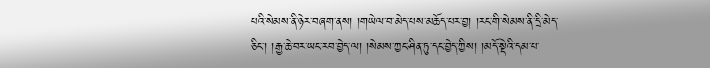པའི་སེམས་ནི་ཉེར་བཞག་ནས། །གཡེལ་བ་མེད་པས་མཆོད་པར་བྱ། །རང་གི་སེམས་ནི་དྲི་མེད་ཅིང་། །རྒྱ་ཆེ་བར་ཡང་རབ་བྱེད་ལ། །སེམས་ཀྱང་ཤིན་ཏུ་དང་བྱེད་ཀྱིས། །མདོ་སྡེའི་དམ་པ་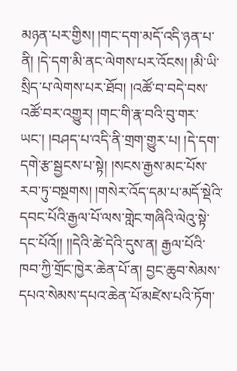མཉན་པར་གྱིས། །གང་དག་མདོ་འདི་ཉན་པ་ནི། །དེ་དག་མི་ནང་ལེགས་པར་འོངས། །མི་ཡི་སྲིད་པ་ལེགས་པར་ཐོབ། །འཚོ་བ་བདེ་བས་འཚོ་བར་འགྱུར། །གང་གི་རྣ་བའི་བུ་གར་ཡང་། །བཤད་པ་འདི་ནི་གྲག་གྱུར་པ། །དེ་དག་དགེ་རྩ་སྦྱངས་པ་སྟེ། །སངས་རྒྱས་མང་པོས་རབ་ཏུ་བསྔགས། །གསེར་འོད་དམ་པ་མདོ་སྡེའི་དབང་པོའི་རྒྱལ་པོ་ལས་གླེང་གཞིའི་ལེའུ་སྟེ་དང་པོའོ།། །།དེའི་ཚེ་དེའི་དུས་ན། རྒྱལ་པོའི་ཁབ་ཀྱི་གྲོང་ཁྱེར་ཆེན་པོ་ན། བྱང་ཆུབ་སེམས་དཔའ་སེམས་དཔའ་ཆེན་པོ་མཛེས་པའི་ཏོག་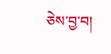ཅེས་བྱ་བ།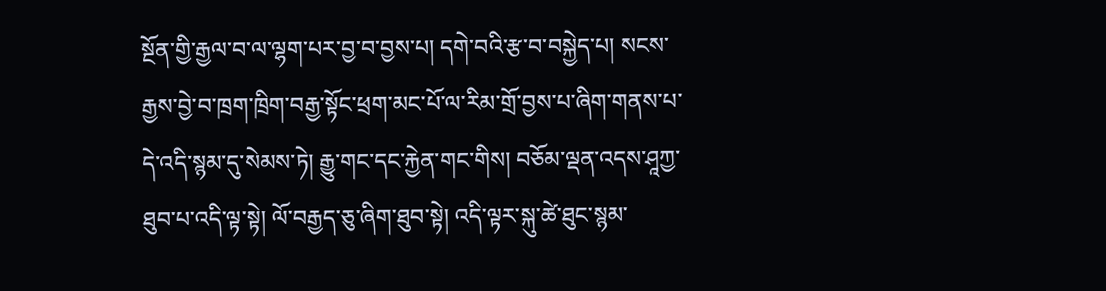སྔོན་གྱི་རྒྱལ་བ་ལ་ལྷག་པར་བྱ་བ་བྱས་པ། དགེ་བའི་རྩ་བ་བསྐྱེད་པ། སངས་རྒྱས་བྱེ་བ་ཁྲག་ཁྲིག་བརྒྱ་སྟོང་ཕྲག་མང་པོ་ལ་རིམ་གྲོ་བྱས་པ་ཞིག་གནས་པ་དེ་འདི་སྙམ་དུ་སེམས་ཏེ། རྒྱུ་གང་དང་རྐྱེན་གང་གིས། བཅོམ་ལྡན་འདས་ཤཱཀྱ་ཐུབ་པ་འདི་ལྟ་སྟེ། ལོ་བརྒྱད་ཅུ་ཞིག་ཐུབ་སྟེ། འདི་ལྟར་སྐུ་ཚེ་ཐུང་སྙམ་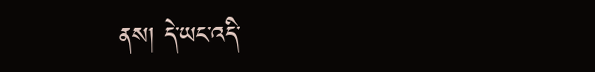ནས། དེ་ཡང་འདི་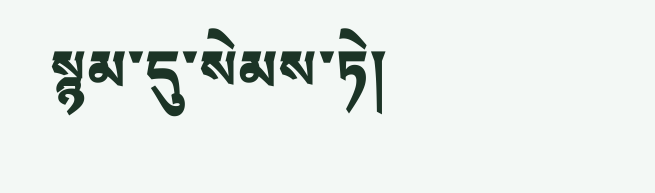སྙམ་དུ་སེམས་ཏེ།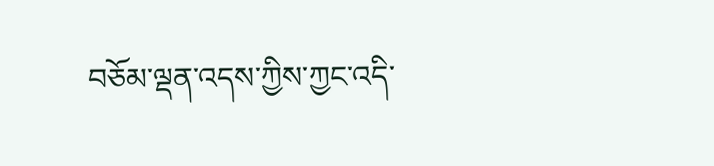བཅོམ་ལྡན་འདས་ཀྱིས་ཀྱང་འདི་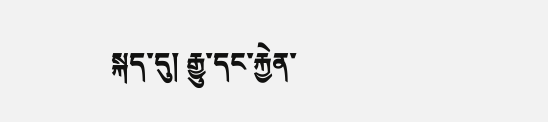སྐད་དུ། རྒྱུ་དང་རྐྱེན་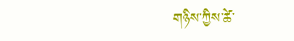གཉིས་ཀྱིས་ཚེ་